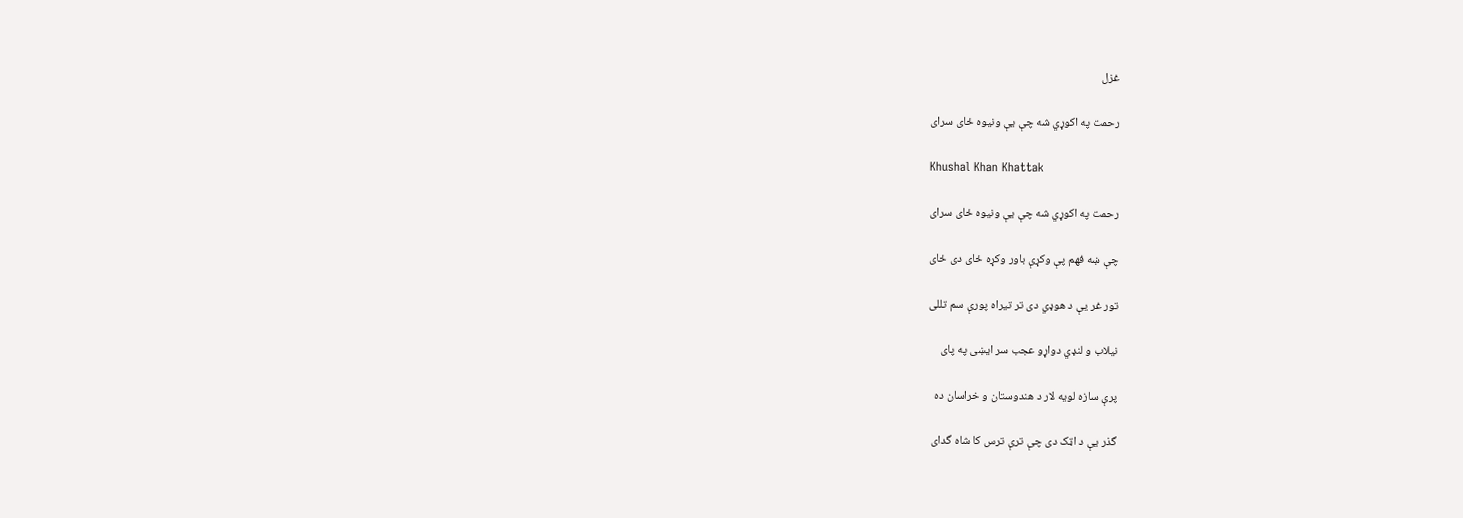غزل

رحمت په اکوړي شه چې يې ونيوه ځای سرای

Khushal Khan Khattak

رحمت په اکوړي شه چې يې ونيوه ځای سرای

چې ښه فهم پې وکړې باور وکړه ځای دی ځای

تور غر يې د هوډي دی تر تيراه پورې سم تللی

نيلاب و لنډي دواړو عجب سر ايښی په پای

پرې سازه لويه لار د هندوستان و خراسان ده

گذر يې د اټک دی چې ترې ترس کا شاه گدای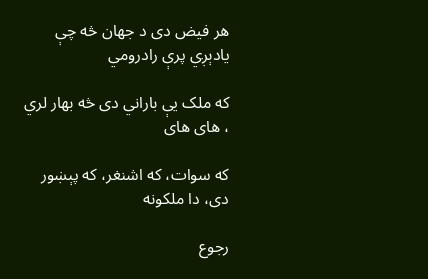هر فيض دی د جهان څه چې يادېږي پرې رادرومي

که ملک يې باراني دی څه بهار لري ، های های

که سوات، که اشنغر، که پېښور دی، دا ملکونه

رجوع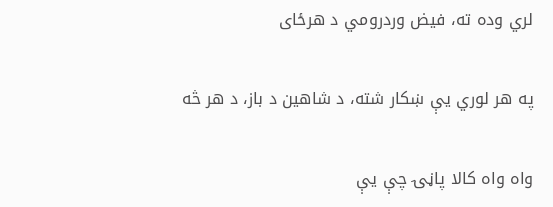لري وده ته، فيض وردرومي د هرځای

په هر لوري يې ښکار شته، د شاهين د باز، د هر څه

واه واه کالا پاڼۍ چې يې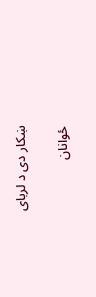ښکار دی د لربای

ځوانان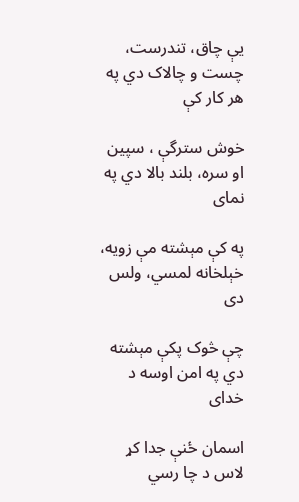يې چاق، تندرست، چست و چالاک دي په هر کار کې

خوش سترگې ، سپين او سره، بلند بالا دي په نمای

په کې مېشته مې زويه، خېلخانه لمسي، ولس دی

چې څوک پکې مېشته دي په امن اوسه د خدای

اسمان ځنې جدا کړ لاس د چا رسي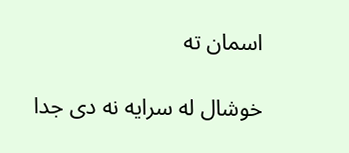اسمان ته

خوشال له سرايه نه دی جدا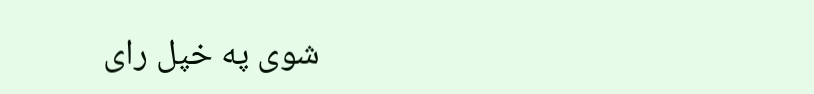شوی په خپل رای